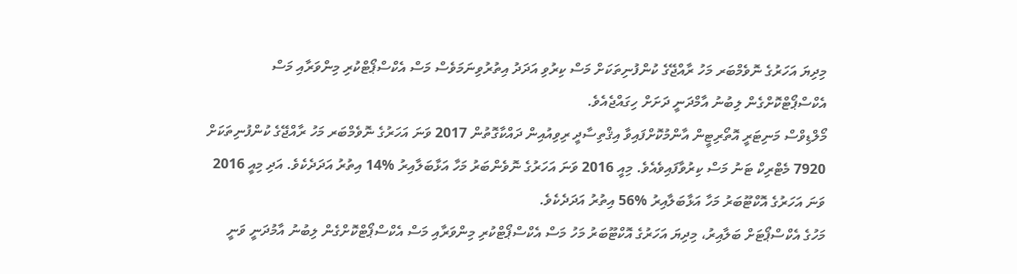މިދިޔަ އަހަރުގެ ނޮވެމްބަރ މަހު ރާއްޖޭގެ ކުންފުނިތަކަށް މަސް ކިރުވި އަދަދު އިތުރުވިނަމަވެސް މަސް އެކްސްޕޯޓްކުރި މިންވަރާއި މަސް އެކްސްޕޯޓްކޮށްގެން ލިބުނު އާމްދަނީ ދަށަށް ހިގައްޖެއެވެ.
މޯލްޑިވްސް މަނިޓަރީ އޮތޯރިޓީން އާންމުކޮށްފައިވާ އިޤްތިސާދީ ރިވިއުއިން ދައްކާގޮތުން 2017 ވަނަ އަހަރުގެ ނޮވެމްބަރ މަހު ރާއްޖޭގެ ކުންފުނިތަކަށް 7920 މެޓްރިކް ޓަނު މަސް ކިރުވާފައިވެއެވެ. މިއީ 2016 ވަނަ އަހަރުގެ ނޮވެންބަރު މަހާ އަޅާބަލާއިރު %14 އިތުރު އަދަދެކެވެ. އަދި މިއީ 2016 ވަނަ އަހަރުގެ އޮކްޓޫބަރު މަހާ އަޅާބަލާއިރު %56 އިތުރު އަދަދެކެވެ.
މަހުގެ އެކްސްޕޯޓަށް ބަލާއިރު، މިދިޔަ އަހަރުގެ އޮކްޓޫބަރު މަހު މަސް އެކްސްޕޯޓްކުރި މިންވަރާއި މަސް އެކްސްޕޯޓްކޮށްގެން ލިބުނު އާމުދަނީ ވަނީ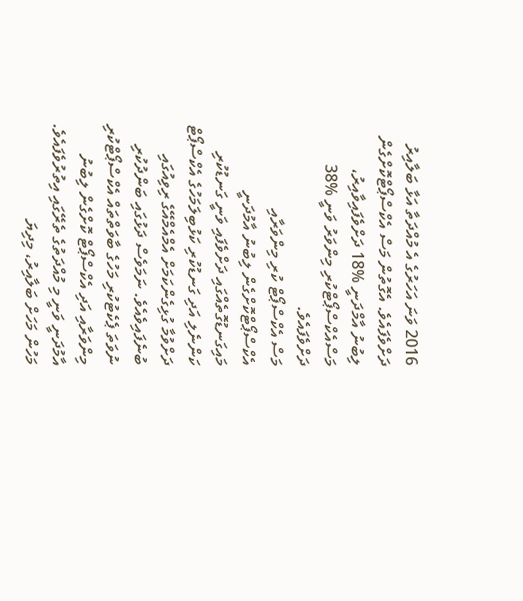2016 ވަނަ އަހަރުގެ އެ މުއްދަތާ އަޅާ ބަލާއިރު ދަށްވެފައެވެ. އެގޮތުން މަސް އެކްސްޕޯޓްކޮށްގެން ލިބުނު އާމްދަނީ %18 ދަށްވެފައިވާއިރު، މަސްއެކްސްޕޯޓްކުރި މިންވަރު ވަނީ %38 ދަށްވެފައެވެ.
މަސް އެކްސްޕޯޓް ކުރި މިންވަރާއި އެކްސްޕޯޓްކޮށްގެން ލިބުނު އާމުދަނީ މައިގަނޑުގޮތެއްގައި ދަށްވެފައި ވަނީ ގަނޑުކުރި ކަންނެލި އަދި ގަނޑުކުރި ކަޅުބިލަމަހުގެ އެކްސްޕޯޓް ދަށްވުމާ ގުޅިގެންކަމަށް އެމްއެމްއޭގެ ރިވިއުގައި ބުނެފައިވެއެވެ. ނަމަވެސް ދަޅުގައި ބަންދުކުރި ނުވަތަ ޕެކެޓުކުރި މަހުގެ ބާވަތްތައް އެކްސްޕޯޓްކުރި މިންވަރާއި އަދި އެކްސްޕޯޓް ކޮށްގެން ލިބުނު އާމުދަނީ ވަނީ މި މުއްދަތުގެ ތެރޭގައި އިތުރުވެފައެވެ.
މަހުން މަހަށް ބަލާއިރު، މިދިޔަ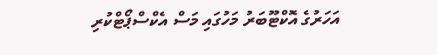އަހަރުގެ އޮކްޓޫބަރު މަހުގައި މަސް އެކްސްޕޯޓްކުރި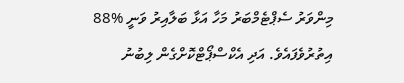މިންވަރު ސެޕްޓެމްބަރު މަހާ އަޅާ ބަލާއިރު ވަނީ %88 އިތުރުވެފައެވެ. އަދި އެކްސްޕޯޓްކޮށްގެން ލިބުނު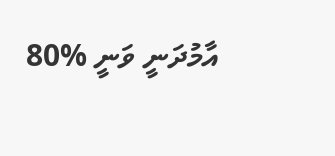އާމުދަނީ ވަނީ %80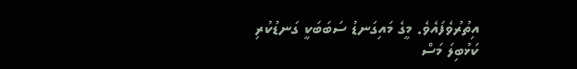އިތުރުވެފައެވެ. މީގެ މައިގަނޑު ސަބަބަކީ ގަނޑުކުރި ކަޅުބިލަ މަސް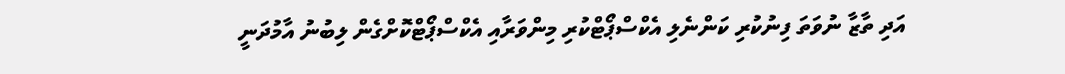އަދި ތާޒާ ނުވަތަ ފިނުކުރި ކަންނެލި އެކްސްޕޯޓްކުރި މިންވަރާއި އެކްސްޕޯޓްކޮށްގެން ލިބުނު އާމުދަނީ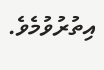އިތުރުވުމެވެ.